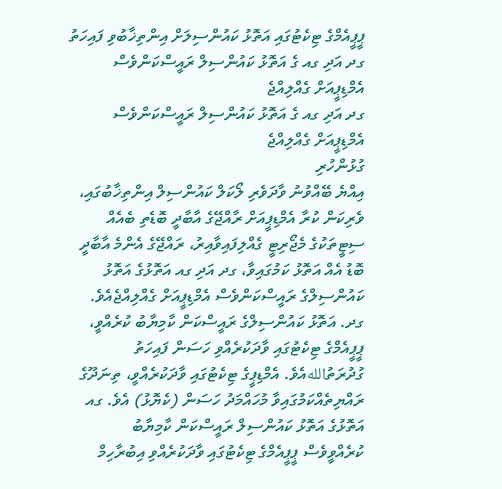ޕީޕީއެމްގެ ޓިކެޓުގައި އަތޮޅު ކައުންސިލަށް އިންތިޚާބުވި ފައިހަތު
ގދ އަދި ގއ ގެ އަތޮޅު ކައުންސިލް ރައީސްކަންވެސް އެމްޑިޕީއަށް ގެއްލިއްޖެ
ގދ އަދި ގއ ގެ އަތޮޅު ކައުންސިލް ރައީސްކަންވެސް އެމްޑިޕީއަށް ގެއްލިއްޖެ
ގުޅުންހުރި
އިއްޔެ ބޭއްވުނު ވާދަވެރި ލޯކަލް ކައުންސިލް އިންތިޚާބުގައި، ވެރިކަން ކުރާ އެމްޑިޕީއަށް ރާއްޖޭގެ އާބާދީ ބޮޑެތި ބެއެއް ސިޓީތަކުގެ މެޖޯރިޓީ ގެއްލިފައިވާއިރު، ރައްޖޭގެ އެންމެ އާބާދީ ބޮޑު އެއް އަތޮޅު ކަމުގައިވާ، ގދ އަދި ގއ އަތޮޅުގެ އަތޮޅު ކައުންސިލްގެ ރައީސްކަންވެސް އެމްޑިޕީއަށް ގެއްލިއްޖެއެވެ.
ގދ. އަތޮޅު ކައުންސިލްގެ ރައީސްކަން ކާމިޔާބު ކުރެއްވީ، ޕީޕީއެމްގެ ޓިކެޓުގައި ވާދަކުރެއްވި ހަސަން ފައިހަތު ގުދުރަތުاللهއެވެ. އެމްޑިޕީގެ ޓިކެޓުގައި ވާދަކުރެއްވީ، ތިނަދޫގެ ރައްޔިތެއްކަމުގައިވާ މުހައްމަދު ހަސަން (ކެޔޮޅު) އެވެ. ގއ އަތޮޅުގެ އަތޮޅު ކައުންސިލް ރައީސްކަން ކާމިޔާބު ކުރެއްވީވެސް ޕީޕީއެމްގެ ޓިކެޓުގައި ވާދަކުރެއްވި އިބުރާހިމް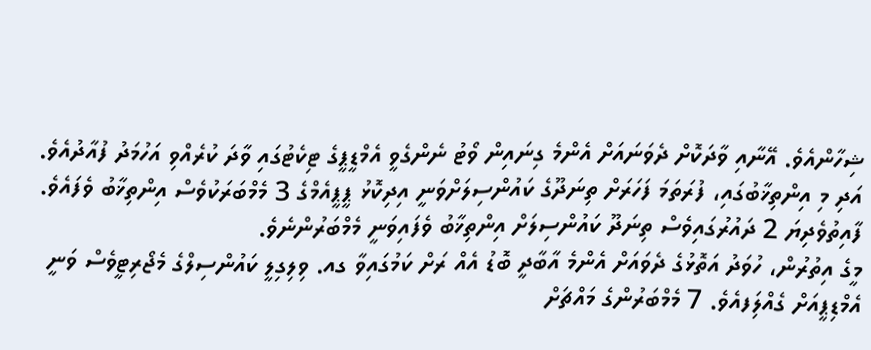ޝިހާންއެވެ. އޭނާއި ވާދަކޮށް ދެވަނައަށް އެންމެ ގިނައިން ވޯޓު ނެންގެވީ އެމްޑީޕީގެ ޓިކެޓުގައި ވާދަ ކުރެއްވި އަހުމަދު ފުއާދުއެވެ.
އަދި މި އިންތިޚާބުގައި، ފުރަތަމަ ފަހަރަށް ތިނަދޫގެ ކައުންސިލަށްވަނީ އިދިކޮޅު ޕީޕީއެމްގެ 3 މެމްބަރަކުވެސް އިންތިޚާބު ވެފައެވެ. ފާއިތުވެދިޔަ 2 ދައުރުގައިވެސް ތިނަދޫ ކައުންސިލަށް އިންތިޚާބު ވެފައިވަނީ މެމްބަރުންނެވެ.
މީގެ އިތުރުން، ހުވަދު އަތޮޅުގެ ދެވައަށް އެންމެ އާބާދީ ބޮޑު އެއް ރަށް ކަމުގައިވާ ގއ. ވިލިގިލީ ކައުންސިލްގެ މެޖޯރިޓީވެސް ވަނީ އެމްޑިޕީއަށް ގެއްލިަފއެވެ. 7 މެމްބަރުންގެ މައްޗަށް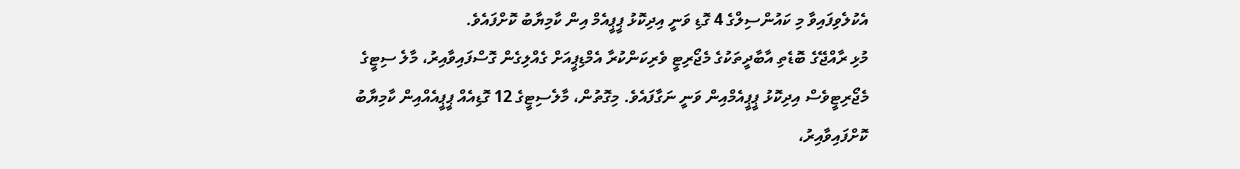އެކުލެވިފައިވާ މި ކައުންސިލްގެ 4 ގޮޑި ވަނީ އިދިކޮޅު ޕީޕީއެމް އިން ކާމިޔާބު ކޮށްފައެވެ.
މުޅި ރާއްޖޭގެ ބޮޑެތި އާބާދީތަކުގެ މެޖޯރިޓީ ވެރިކަންކުރާ އެމްޑިޕީއަށް ގެއްލިގެން ގޮސްފައިވާއިރު، މާލެ ސިޓީގެ މެޖޯރިޓީވެސް އިދިކޮޅު ޕީޕީއެމްއިން ވަނީ ނަގާފައެވެ. މިގޮތުން، މާލެސިޓީގެ 12 ގޮޑިއެއް ޕީޕީއެއްއިން ކާމިޔާބު ކޮށްފައިވާއިރު،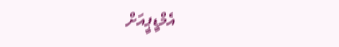އެމްޑީޕީއަށް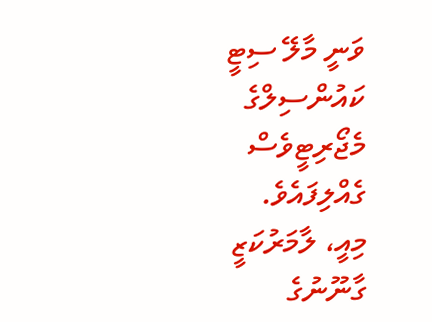ވަނީ މާލޭ ސިޓީ ކައުންސިލްގެ މެޖޯރިޓީވެސް ގެއްލިފައެވެ.
މިއީ، ލާމަރުކަޒީ ގާނޫނުގެ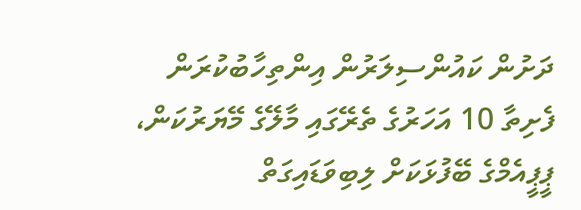ދަށުން ކައުންސިލަރުން އިންތިހާބުކުރަން ފެށިތާ 10 އަހަރުގެ ތެރޭގައި މާލޭގެ މޭޔަރުކަން، ޕީޕީއެމްގެ ބޭފުޅަކަށް ލިބިވަޑައިގަތް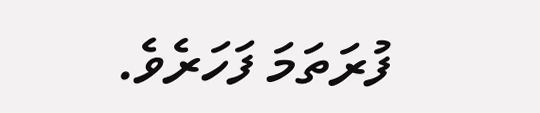ފުރަތަމަ ފަހަރެވެ.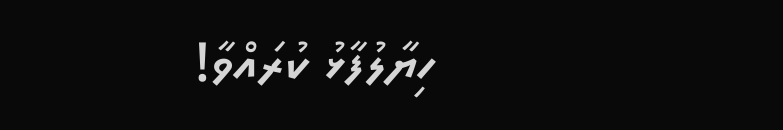ހިޔާލުފާޅު ކުރައްވާ!